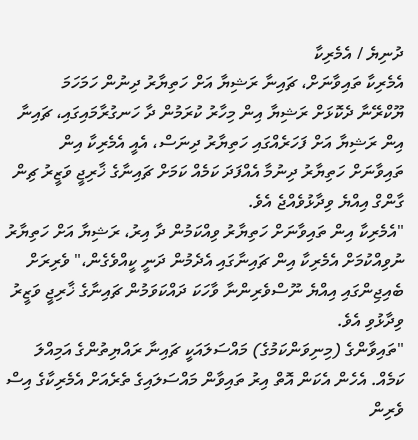ދުނިޔެ / އެމެރިކާ
އެމެރިކާ ތައިވާނަށް، ޗައިނާ ރަޝިޔާ އަށް ހަތިޔާރު ދިނުން ހަމަހަމަ
ޔޫކްރޭނާ ދެކޮޅަށް ރަޝިޔާ އިން މިހާރު ކުރަމުން ދާ ހަނގުރާމައިގައި، ޗައިނާ އިން ރަޝިޔާ އަށް ފަހަރެއްގައި ހަތިޔާރު ދިނަސް، އެއީ އެމެރިކާ އިން ތައިވާނަށް ހަތިޔާރު ދިނުމާ އެއްފަދަ ކަމެއް ކަމަށް ޗައިނާގެ ޚާރިޖީ ވަޒީރު ޗިން ގާންގް އިއްޔެ ވިދާޅުވެއްޖެ އެވެ.
"އެމެރިކާ އިން ތައިވާނަށް ހަތިޔާރު ވިއްކަމުން ދާ އިރު، ރަޝިޔާ އަށް ހަތިޔާރު ނުވިއްކުމަށް އެމެރިކާ އިން ޗައިނާގައި އެދެމުން ދަނީ ކީއްވެގެން،" ވެރިރަށް ބެއިޖިންގައި އިއްޔެ ނޫސްވެރިންނާ ވާހަކަ ދައްކަވަމުން ޗައިނާގެ ޚާރިޖީ ވަޒީރު ވިދާޅުވި އެވެ.
"ތައިވާންގެ (މިނިވަންކަމުގެ) މައްސަލައަކީ ޗައިނާ ރައްޔިތުންގެ އަމިއްލަ ކަމެއް. އެހެން އެކަން އޮތް އިރު ތައިވާން މައްސަލައިގެ ތެރެއަށް އެމެރިކާގެ އިސް ވެރިން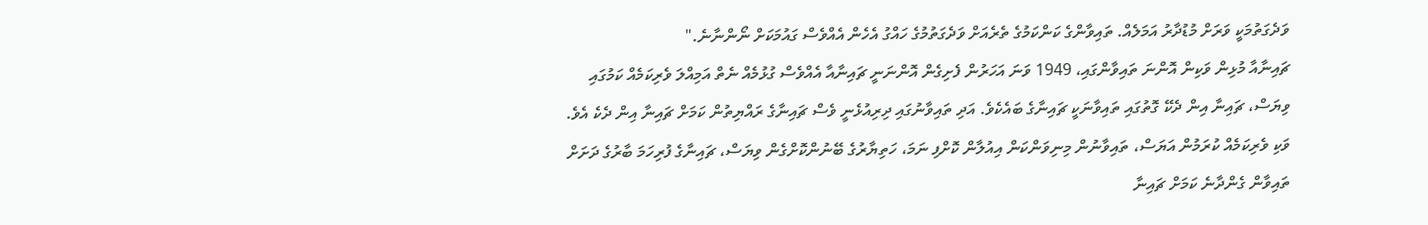ވަދެގަތުމަކީ ވަރަށް މުޑުދާރު އަމަލެއް. ތައިވާންގެ ކަންކަމުގެ ތެރެއަށް ވަދެގަތުމުގެ ހައްގު އެހެން އެއްވެސް ގައުމަކަށް ނޯންނާނެ."
ޗައިނާއާ މުޅިން ވަކިން އޮންނަ ތައިވާންގައި، 1949 ވަނަ އަހަރުން ފެށިގެން އޮންނަނީ ޗައިނާއާ އެއްވެސް ގުޅުމެއް ނެތް އަމިއްލަ ވެރިކަމެއް ކަމުގައި ވިޔަސް، ޗައިނާ އިން ދެކޭ ގޮތުގައި ތައިވާނަކީ ޗައިނާގެ ބައެކެވެ. އަދި ތައިވާނުގައި ދިރިއުޅެނީ ވެސް ޗައިނާގެ ރައްޔިތުން ކަމަށް ޗައިނާ އިން ދެކެ އެވެ.
ވަކި ވެރިކަމެއް ކުރަމުން އަޔަސް، ތައިވާނުން މިނިވަންކަން އިއުލާން ކޮށްފި ނަމަ، ހަތިޔާރުގެ ބޭނުންކޮށްގެން ވިޔަސް، ޗައިނާގެ ފުރިހަމަ ބާރުގެ ދަށަށް ތައިވާން ގެންދާނެ ކަމަށް ޗައިނާ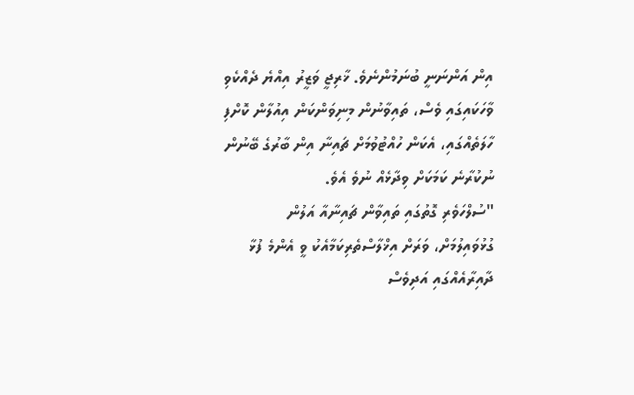އިން އަންނަނީ ބުނަމުންނެވެ. ޚާރިޖީ ވަޒީރު އިއްޔެ ދެއްކެވި ވާހަކައިގައި ވެސް، ތައިވާނުން މިނިވަންކަން އިއުލާން ކޮށްފި ހާލަތެއްގައި، އެކަން ހުއްޓުވުމަށް ޗައިނާ އިން ބާރުގެ ބޭނުން ނުކުރާނެ ކަމަކަށް ވިދާޅެއް ނުވެ އެވެ.
"ސުލްހަވެރި ގޮތުގައި ތައިވާން ޗައިނާއާ އަލުން ގުޅުވައިލުމަށް، ވަރަށް އިޚްލާސްތެރިކަމާއެކު ވީ އެންމެ ފުޅާ ދާއިރާއެއްގައި އަދިވެސް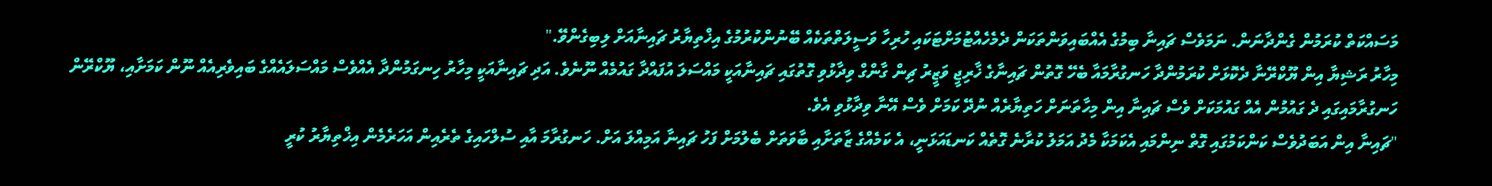މަސައްކަތް ކުރަމުން ގެންދާނަން. ނަމަވެސް ޗައިނާ ބިމުގެ އެއްބައިވަންތަކަން ދެމެހެއްޓުމަށްޓަކައި ހުރިހާ ވަސީލަތްތަކެއް ބޭނުންކުރުމުގެ އިޚްތިޔާރު ޗައިނާއަށް ލިބިގެންވޭ."
މިހާރު ރަޝިޔާ އިން ޔޫކްރޭނާ ދެކޮޅަށް ކުރަމުންދާ ހަނގުރާމައާ ބެހޭ ގޮތުން ޗައިނާގެ ޚާރިޖީ ވަޒީރު ޗިން ގާންގް ވިދާޅުވި ގޮތުގައި ޗައިނާއަކީ މައްސަލަ އުފައްދާ ގައުމެއް ނޫނެވެ. އަދި ޗައިނާއަކީ މިހާރު ހިނގަމުންދާ އެއްވެސް މައްސަލައެއްގެ ބައިވެރިއެއް ނޫން ކަމަށާއި، ޔޫކްރޭން ހަނގުރާމައިގައި ދެ ގައުމުން އެއް ގައުމަކަށް ވެސް ޗައިނާ އިން މިހާތަނަށް ހަތިޔާރެއް ނުދޭ ކަމަށް ވެސް އޭނާ ވިދާޅުވި އެވެ.
"ޗައިނާ އިން އަބަދުވެސް ކަންކަމުގައި ގޮތް ނިންމައި އެކަމަކާ މެދު އަމަލު ކުރާނެ ގޮތެއް ކަނޑައަޅަނީ، އެ ކަމެއްގެ ޒާތަށާއި ބާވަތަށް ބެލުމަށް ފަހު ޗައިނާ އަމިއްލަ އަށް. ހަނގުރާމަ އާއި ސުލްހައިގެ ތެރެއިން އަހަރެމެން އިޚްތިޔާރު ކުރީ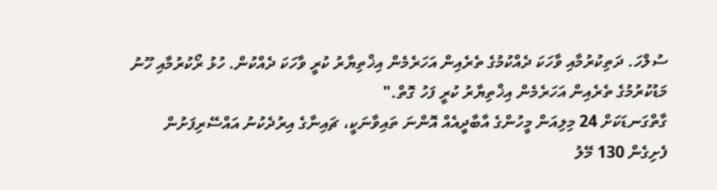ސުލްހަ. ދަތިކުރުމާއި ވާހަކަ ދެއްކުމުގެ ތެރެއިން އަހަރެމެން އިޚްތިޔާރު ކުރީ ވާހަކަ ދެއްކުން. ހުޅު ރޯކުރުމާއި ހޫނު މަޑުކުރުމުގެ ތެރެއިން އަހަރެމެން އިޚްތިޔާރު ކުރީ ފަހު ގޮތް."
ގާތްގަނޑަކަށް 24 މިލިއަން މީހުންގެ އާބާދީއެއް އޮންނަ ތައިވާނަކީ، ޗައިނާގެ އިރުދެކުނު އައްސޭރިފަށުން ފެށިގެން 130 މޭލު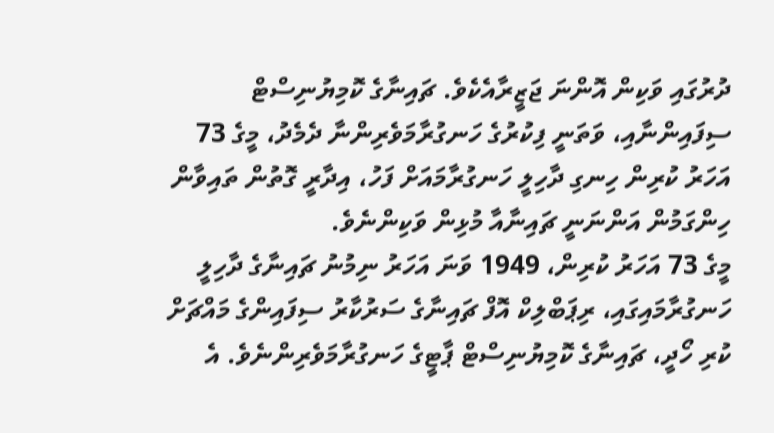ދުރުގައި ވަކިން އޮންނަ ޖަޒީރާއެކެވެ. ޗައިނާގެ ކޮމިޔުނިސްޓް ސިފައިންނާއި، ވަތަނީ ފިކުރުގެ ހަނގުރާމަވެރިންނާ ދެމެދު، މީގެ 73 އަހަރު ކުރިން ހިނގި ދާހިލީ ހަނގުރާމައަށް ފަހު، އިދާރީ ގޮތުން ތައިވާން ހިންގަމުން އަންނަނީ ޗައިނާއާ މުޅިން ވަކިންނެވެ.
މީގެ 73 އަހަރު ކުރިން، 1949 ވަނަ އަހަރު ނިމުނު ޗައިނާގެ ދާހިލީ ހަނގުރާމައިގައި، ރިޕަބްލިކް އޮފް ޗައިނާގެ ސަރުކާރު ސިފައިންގެ މައްޗަށް ކުރި ހޯދީ، ޗައިނާގެ ކޮމިޔުނިސްޓް ޕާޓީގެ ހަނގުރާމަވެރިންނެވެ. އެ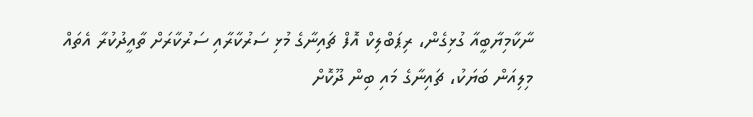ނާކާމިޔާބީއާ ގުޅިގެން، ރިޕަބްލިކް އޮފް ޗައިނާގެ މުޅި ސަރުކާރާއި ސަރުކާރަށް ތާއީދުކުރާ އެތައް މިލިއަން ބަޔަކު، ޗައިނާގެ މައި ބިން ދޫކޮށް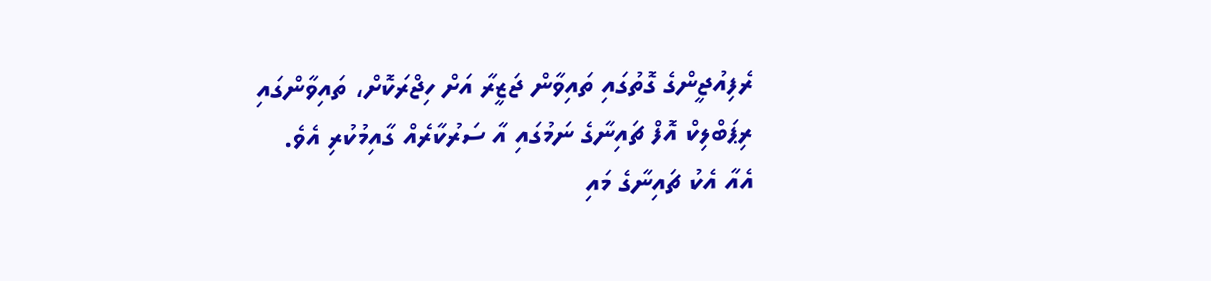ރެފިއުޖީންގެ ގޮތުގައި ތައިވާން ޖަޒީރާ އަށް ހިޖްރަކޮށް، ތައިވާންގައި ރިޕަބްލިކް އޮފް ޗައިނާގެ ނަމުގައި އާ ސަރުކާރެއް ގާއިމުކުރި އެވެ.
އެއާ އެކު ޗައިނާގެ މައި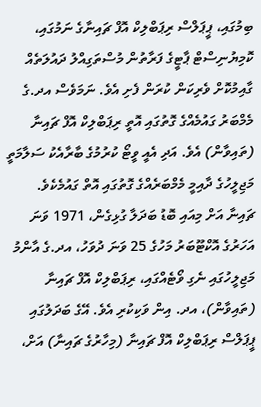ބިމުގައި، ޕީޕަލްސް ރިޕަބްލިކް އޮފް ޗައިނާގެ ނަމުގައި، ކޮމިޔުނިސްޓް ޕާޓީގެ ފަރާތުން މުސްތަގިއްލު ދައުލަތެއް ގާއިމުކޮށް ވެރިކަން ކުރަން ފެށި އެވެ. ނަމަވެސް އދ.ގެ މެމްބަރު ގައުމެއްގެ ގޮތުގައި އޮތީ ރިޕަބްލިކް އޮފް ޗައިނާ (ތައިވާން) އެވެ. އަދި އެއީ ވީޓޯ ކުރުމުގެ ބާރާއެކު ސަލާމަތީ މަޖިލީހުގެ ދާއިމީ މެމްބަރެއްގެ ގޮތުގައި އޮތް ގައުމެކެވެ.
ޗައިނާ އަށް މިއައި ބޮޑު ބަދަލާ ގުޅިގެން، 1971 ވަނަ އަހަރުގެ އޮކްޓޫބަރު މަހުގެ 25 ވަނަ ދުވަހު، އދ.ގެ އާންމު މަޖިލީހުގައި ނެގި ވޯޓެއްގައި، ރިޕަބްލިކް އޮފް ޗައިނާ (ތައިވާން)، އދ. އިން ވަކިކުރި އެވެ. އޭގެ ބަދަލުގައި ޕީޕަލްސް ރިޕަބްލިކް އޮފް ޗައިނާ (މިހާރުގެ ޗައިނާ) އަށް،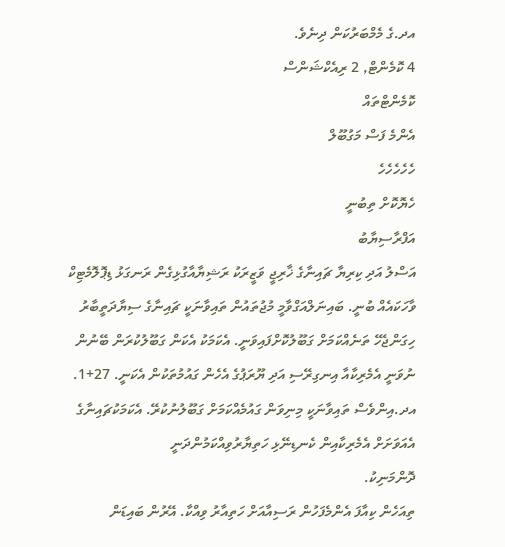އދ.ގެ މެމްބަރުކަން ދިނެވެ.
4 ކޮމެންޓް, 2 ރިއެކްޝަންސް
ކޮމެންޓްތައް
އެންމެ ފަސް މަގުބޫލް
ހެހެހެހެހެ
ހެޔޮކޮށް ތިބުނީ
އަފްރާސިޔާބު
އަސްލު އަދި ކިރިޔާ ޗައިނާގެ ޚާރިޖީ ވަޒީރަކު ރަޝިޔާއާގުޅިގެން ރަނގަޅު ޑިޕޮލޮމެޓިކް ވާހަކައެއް ބުނީ. ބައިނަލްއަގްވާމީ މުޖުތައުން ތައިވާނަކީ ޗައިނާގެ ސިޔާދަތީބާރު ހިގަންޖެހޭ ތަނެއްކަމަށް ގަބޫލުކޮށްފައިވަނީ. އެކަމަކު އެކަން ގަބޫލުކުރަން ބޭނުން ނުވަނީ އެމެރިކާއާ އިނގިރޭސި އަދި ޔޫރަޕުގެ އެހެން ގައުމުތަކުން އެކަނީ. 27+1. އދ.އިންވެސް ތައިވާނަކީ މިނިވަން ގައުމެއްކަމަށް ގަބޫލުނުކުރޭ. އެކަމަކުޗައިނާގެ އެއަވަށަށް އެމެރިކާއިން ކެނޑިނޭޅި ހަތިޔާރުވިއްކަމުންދަނީ
ދޮންމަނިކު.
ތިއަހެން ކިއާފަ އެންމެފަހުން ރަސިއާއަށް ހަތިއާރު ވިއްކާ. އޭރުން ބައިޑަން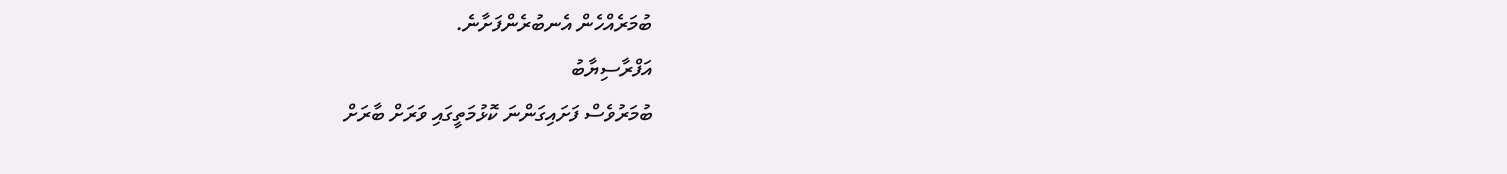ބުމަރެއްހެން އެނބުރެންފަށާނެ.
އަފްރާސިޔާބު
ބުމަރުވެސް ފަށައިގަންނަ ކޮޅުމަތީގައި ވަރަށް ބާރަށް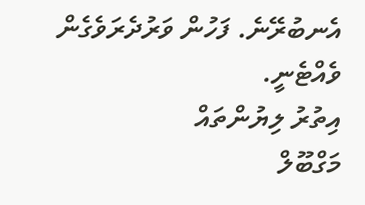އެނބުރޭނެ. ފަހުން ވަރުދެރަވެގެން ވެއްޓެނީ.
އިތުރު ލިޔުންތައް
މަގްބޫލް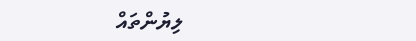ލިޔުންތައް